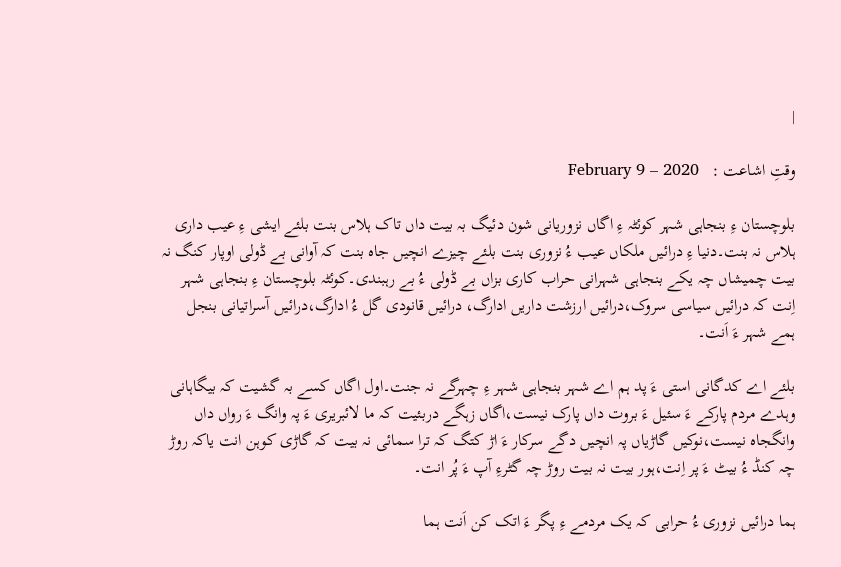|

وقتِ اشاعت :   February 9 – 2020

بلوچستان ءِ بنجاہی شہر کوئٹہ ءِ اگاں نزوریانی شون دئیگ بہ بیت داں تاک ہلاس بنت بلئے ایشی ءِ عیب داری ہلاس نہ بنت۔دنیا ءِ درائیں ملکاں عیب ءُ نزوری بنت بلئے چیزے انچیں جاہ بنت کہ آوانی بے ڈولی اوپار کنگ نہ بیت چمیشاں چہ یکے بنجاہی شہرانی حراب کاری بزاں بے ڈولی ءُ بے رہبندی۔کوئٹہ بلوچستان ءِ بنجاہی شہر اِنت کہ درائیں سیاسی سروک،درائیں ارزشت داریں ادارگ، درائیں قانودی گل ءُ ادارگ،درائیں آسراتیانی بنجل ہمے شہر ءَ اَنت۔

بلئے اے کدگانی استی ءَ پد ہم اے شہر بنجاہی شہر ءِ چہرگے نہ جنت۔اول اگاں کسے بہ گشیت کہ بیگاہانی وہدے مردم پارکے ءَ سئیل ءَ بروت داں پارک نیست،اگاں زہگے دربئیت کہ ما لائبریری ءَ پہ وانگ ءَ رواں داں وانگجاہ نیست،نوکیں گاڑیاں پہ انچیں دگے سرکار ءَ اڑ کتگ کہ ترا سمائی نہ بیت کہ گاڑی کوہن انت یاکہ روڑ چہ کنڈ ءُ بیٹ ءَ پر اِنت،ہور بیت نہ بیت روڑ چہ گٹرءِ آپ ءَ پُر انت۔

ہما درائیں نزوری ءُ حرابی کہ یک مردمے ءِ پگر ءَ اتک کن اَنت ہما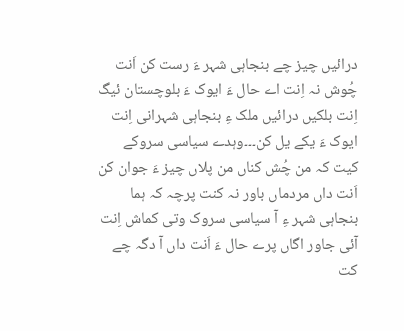درائیں چیز چے بنجاہی شہر ءَ رست کن اَنت چُوش نہ اِنت اے حال ءَ ایوک ءَ بلوچستان ئیگ اِنت بلکیں درائیں ملک ءِ بنجاہی شہرانی اِنت ایوک ءَ یکے یل کن۔۔۔وہدے سیاسی سروکے کیت کہ من چُش کناں من پلاں چیز ءَ جوان کن اَنت داں مردماں باور نہ کنت پرچہ کہ ہما بنجاہی شہر ءِ آ سیاسی سروک وتی کماش اِنت آئی جاور اگاں پرے حال ءَ اَنت داں آ دگہ چے کت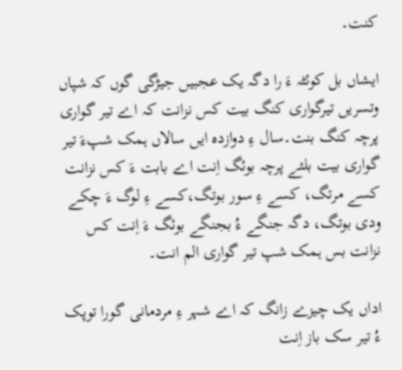کنت۔

ایشاں بل کوئٹہ ءَ را دگہ یک عجبیں جیڑگی گوں کہ شپاں وتسریں تیرگواری کنگ بیت کس نزانت کہ اے تیر گواری پرچہ کنگ بنت۔سال ءِ دوازدہ ایں سالاں ہمک شپءَ تیر گواری بیت بلئے پرچہ بوئگ اِنت اے بابت ءَ کس نزانت کسے مرتگ، کسے ءِ سور بوتگ،کسے ءِ لوگ ءَ چکے ودی بوتگ، دگہ جنگے ءُ بجنگے بوئگ ءَ اِنت کس نزانت بس ہمک شپ تیر گواری الم انت۔

اداں یک چیزے زانگ کہ اے شہر ءِ مردمانی گورا توپک ءُ تیر سک باز اِنت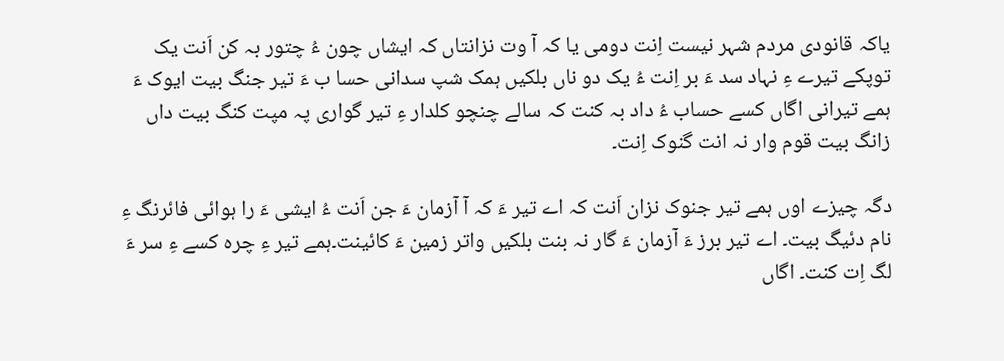یاکہ قانودی مردم شہر نیست اِنت دومی یا کہ آ وت نزانتاں کہ ایشاں چون ءُ چتور بہ کن اَنت یک توپکے تیرے ءِ نہاد سد ءَ بر اِنت ءُ یک دو ناں بلکیں ہمک شپ سدانی حسا ب ءَ تیر جنگ بیت ایوک ءَ ہمے تیرانی اگاں کسے حساب ءُ داد بہ کنت کہ سالے چنچو کلدار ءِ تیر گواری پہ مپت کنگ بیت داں زانگ بیت قوم وار نہ انت گنوک اِنت۔

دگہ چیزے اوں ہمے تیر جنوک نزان اَنت کہ اے تیر ءَ کہ آ آزمان ءَ جن اَنت ءُ ایشی ءَ را ہوائی فائرنگ ءِ نام دئیگ بیت۔ اے تیر برز ءَ آزمان ءَ گار نہ بنت بلکیں واتر زمین ءَ کائینت۔ہمے تیر ءِ چرہ کسے ءِ سر ءَ لگ اِت کنت۔ اگاں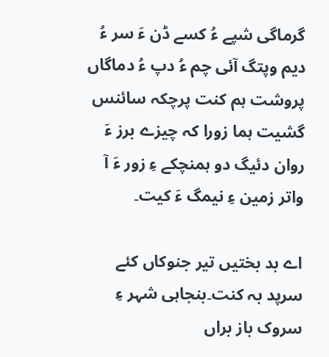گرماگی شپے ءُ کسے ڈن ءَ سر ءُ دیم وپتگ آئی چم ءُ دپ ءُ دماگاں پروشت ہم کنت پرچکہ سائنس گشیت ہما زورا کہ چیزے برز ءَ روان دئیگ دو ہمنچکے ءِ زور ءَ آ واتر زمین ءِ نیمگ ءَ کیت۔

اے بد بختیں تیر جنوکاں کئے سرپد بہ کنت۔بنجاہی شہر ءِ سروک باز براں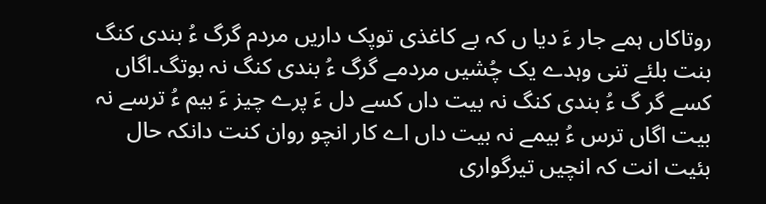روتاکاں ہمے جار ءَ دیا ں کہ بے کاغذی توپک داریں مردم گرگ ءُ بندی کنگ بنت بلئے تنی وہدے یک چُشیں مردمے گرگ ءُ بندی کنگ نہ بوتگ۔اگاں کسے گر گ ءُ بندی کنگ نہ بیت داں کسے دل ءَ پرے چیز ءَ بیم ءُ ترسے نہ بیت اگاں ترس ءُ بیمے نہ بیت داں اے کار انچو روان کنت دانکہ حال بئیت انت کہ انچیں تیرگواری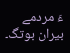ءَ مردمے بیران بوتگ۔